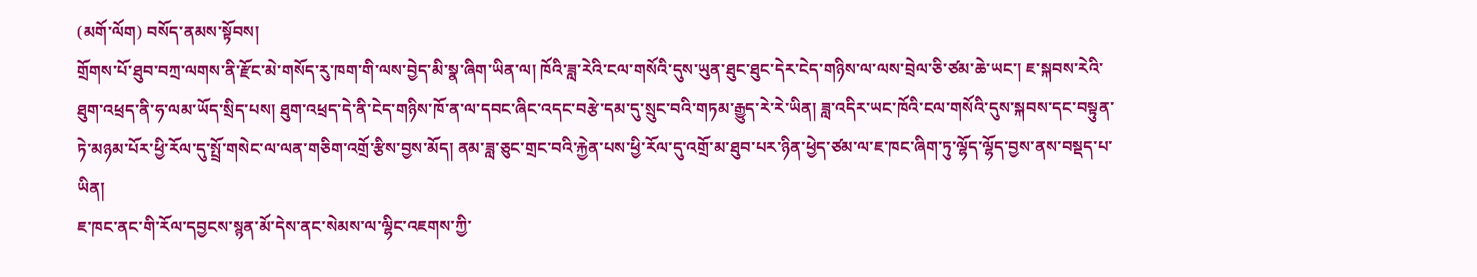(མགོ་ལོག) བསོད་ནམས་སྟོབས།
གྲོགས་པོ་ཐུབ་བཀྲ་ལགས་ནི་རྫོང་མེ་གསོད་རུ་ཁག་གི་ལས་བྱེད་མི་སྣ་ཞིག་ཡིན་ལ། ཁོའི་ཟླ་རེའི་ངལ་གསོའི་དུས་ཡུན་ཐུང་ཐུང་དེར་ངེད་གཉིས་ལ་ལས་བྲེལ་ཅི་ཙམ་ཆེ་ཡང་། ཇ་སྐབས་རེའི་ཐུག་འཕྲད་ནི་ཧ་ལམ་ཡོད་སྲིད་པས། ཐུག་འཕྲད་དེ་ནི་ངེད་གཉིས་ཁོ་ན་ལ་དབང་ཞིང་འདང་བརྩེ་དམ་དུ་སྲུང་བའི་གཏམ་རྒྱུད་རེ་རེ་ཡིན། ཟླ་འདིར་ཡང་ཁོའི་ངལ་གསོའི་དུས་སྐབས་དང་བསྟུན་ཏེ་མཉམ་པོར་ཕྱི་རོལ་དུ་སྤྲོ་གསེང་ལ་ལན་གཅིག་འགྲོ་རྩིས་བྱས་མོད། ནམ་ཟླ་ཅུང་གྲང་བའི་རྐྱེན་པས་ཕྱི་རོལ་དུ་འགྲོ་མ་ཐུབ་པར་ཉིན་ཕྱེད་ཙམ་ལ་ཇ་ཁང་ཞིག་ཏུ་ལྷོད་ལྷོད་བྱས་ནས་བསྡད་པ་ཡིན།
ཇ་ཁང་ནང་གི་རོལ་དབྱངས་སྙན་མོ་དེས་ནང་སེམས་ལ་ལྷིང་འཇགས་ཀྱི་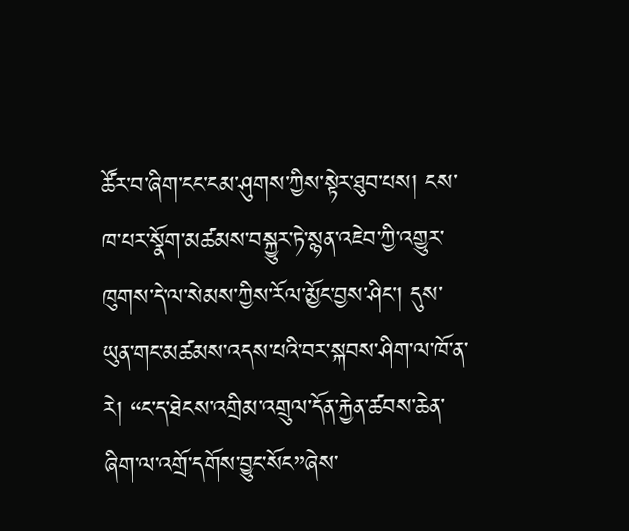ཚོར་བ་ཞིག་ངང་ངམ་ཤུགས་ཀྱིས་སྟེར་ཐུབ་པས། ངས་ཁ་པར་སྣོག་མཚམས་བསྐྱུར་ཏེ་སྙན་འཇེབ་ཀྱི་འགྱུར་ཁུགས་དེ་ལ་སེམས་ཀྱིས་རོལ་མྱོང་བྱས་ཤིང་། དུས་ཡུན་གང་མཚམས་འདས་པའི་བར་སྐབས་ཤིག་ལ་ཁོ་ན་རེ། “ང་ད་ཐེངས་འགྲིམ་འགྲུལ་དོན་རྐྱེན་ཚབས་ཆེན་ཞིག་ལ་འགྲོ་དགོས་བྱུང་སོང”ཞེས་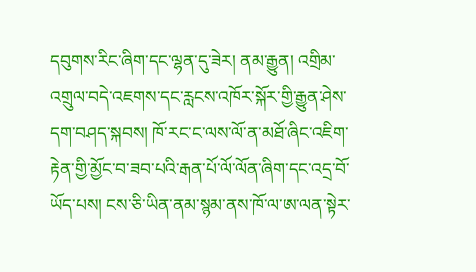དབུགས་རིང་ཞིག་དང་ལྷན་དུ་ཟེར། ནམ་རྒྱུན། འགྲིམ་འགྲུལ་བདེ་འཇགས་དང་རླངས་འཁོར་སྐོར་གྱི་རྒྱུན་ཤེས་དག་བཤད་སྐབས། ཁོ་རང་ང་ལས་ལོ་ན་མཐོ་ཞིང་འཇིག་རྟེན་གྱི་མྱོང་བ་ཟབ་པའི་རྒན་པོ་ལོ་ལོན་ཞིག་དང་འདྲ་བོ་ཡོད་པས། ངས་ཅི་ཡིན་ནམ་སྙམ་ནས་ཁོ་ལ་ཨ་ལན་སྟེར་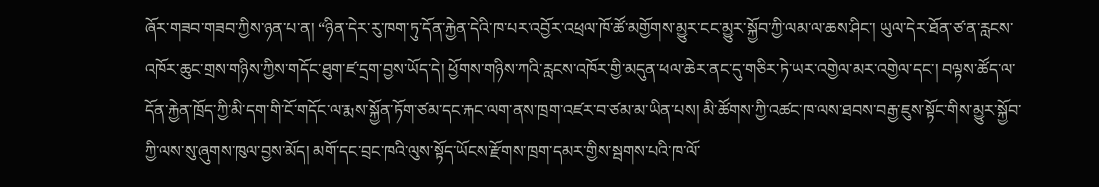ཞོར་གཟབ་གཟབ་ཀྱིས་ཉན་པ་ན། “ཉིན་དེར་རུ་ཁག་ཏུ་དོན་རྐྱེན་དེའི་ཁ་པར་འབྱོར་འཕྲལ་ཁོ་ཚོ་མགྱོགས་མྱུར་ངང་མྱུར་སྐྱོབ་ཀྱི་ལམ་ལ་ཆས་ཤིང་། ཡུལ་དེར་ཐོན་ཙ་ན་རླངས་འཁོར་ཆུང་གྲས་གཉིས་ཀྱིས་གདོང་ཐུག་ཛ་དྲག་བྱས་ཡོད་དེ། ཕྱོགས་གཉིས་ཀའི་རླངས་འཁོར་གྱི་མདུན་ཕལ་ཆེར་ནང་དུ་གཅིར་ཏེ་ཡར་འགྱེལ་མར་འགྱེལ་དང་། བལྟས་ཚོད་ལ་དོན་རྐྱེན་ཁྲོད་ཀྱི་མི་དག་གི་ངོ་གདོང་ལ་རྨས་སྐྱོན་ཏོག་ཙམ་དང་རྐང་ལག་ནས་ཁྲག་འཛར་བ་ཙམ་མ་ཡིན་པས། མི་ཚོགས་ཀྱི་འཚང་ཁ་ལས་ཐབས་བརྒྱ་ཇུས་སྟོང་གིས་མྱུར་སྐྱོབ་ཀྱི་ལས་སུ་ཞུགས་ཁུལ་བྱས་མོད། མགོ་དང་བྲང་ཁའི་ལུས་སྟོད་ཡོངས་རྫོགས་ཁྲག་དམར་གྱིས་སྦགས་པའི་ཁ་ལོ་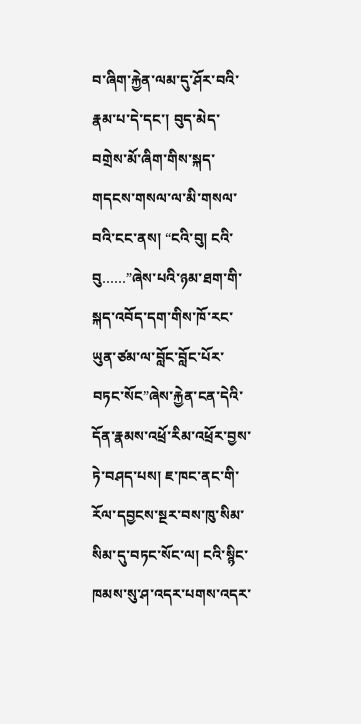བ་ཞིག་རྐྱེན་ལམ་དུ་ཤོར་བའི་རྣམ་པ་དེ་དང་། བུད་མེད་བགྲེས་མོ་ཞིག་གིས་སྐད་གདངས་གསལ་ལ་མི་གསལ་བའི་ངང་ནས། “ངའི་བུ། ངའི་བུ……”ཞེས་པའི་ཉམ་ཐག་གི་སྐད་འབོད་དག་གིས་ཁོ་རང་ཡུན་ཙམ་ལ་བློང་བློང་པོར་བཏང་སོང”ཞེས་རྐྱེན་ངན་དེའི་དོན་རྣམས་འཕྲོ་རིམ་འཕྲོར་བྱས་ཏེ་བཤད་པས། ཇ་ཁང་ནང་གི་རོལ་དབྱངས་སྔར་བས་ཁུ་སིམ་སིམ་དུ་བཏང་སོང་ལ། ངའི་སྙིང་ཁམས་སུ་ཤ་འདར་པགས་འདར་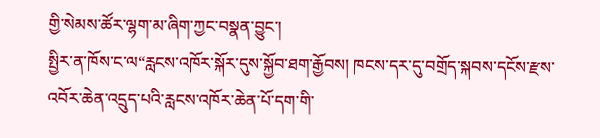གྱི་སེམས་ཚོར་ལྷག་མ་ཞིག་ཀྱང་བསྣན་བྱུང་།
སྤྱིར་ན་ཁོས་ང་ལ“རླངས་འཁོར་སྐོར་དུས་སྐྱོབ་ཐག་རྒྱོབས། ཁངས་དར་དུ་བགྲོད་སྐབས་དངོས་རྫས་འབོར་ཆེན་འདྲུད་པའི་རླངས་འཁོར་ཆེན་པོ་དག་གི་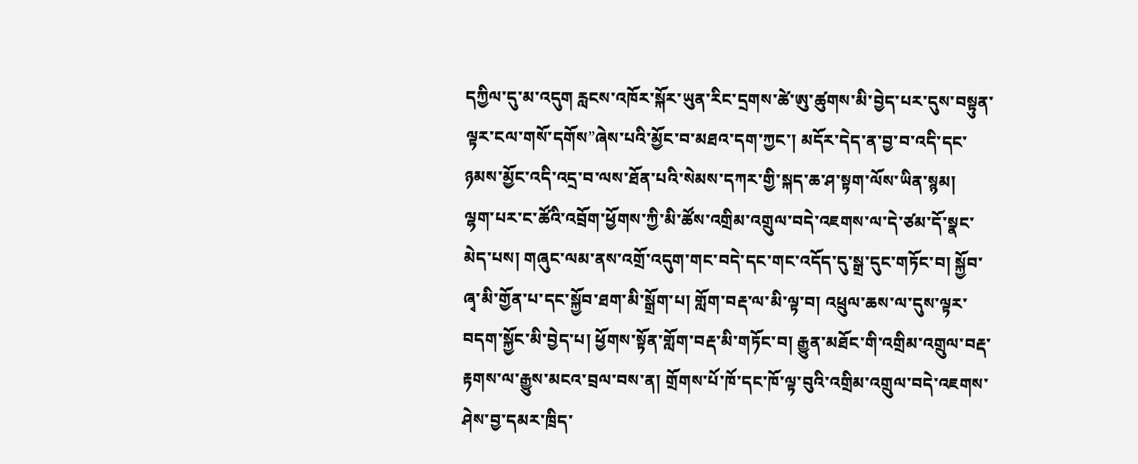དཀྱིལ་དུ་མ་འདུག རླངས་འཁོར་སྐོར་ཡུན་རིང་དྲགས་ཚེ་ཨུ་ཚུགས་མི་བྱེད་པར་དུས་བསྟུན་ལྟར་ངལ་གསོ་དགོས”ཞེས་པའི་མྱོང་བ་མཐའ་དག་ཀྱང་། མདོར་དེད་ན་བྱ་བ་འདི་དང་ཉམས་མྱོང་འདི་འདྲ་བ་ལས་ཐོན་པའི་སེམས་དཀར་གྱི་སྐད་ཆ་ཤ་སྟག་ལོས་ཡིན་སྙམ།
ལྷག་པར་ང་ཚོའི་འབྲོག་ཕྱོགས་ཀྱི་མི་ཚོས་འགྲིམ་འགྲུལ་བདེ་འཇགས་ལ་དེ་ཙམ་དོ་སྣང་མེད་པས། གཞུང་ལམ་ནས་འགྲོ་འདུག་གང་བདེ་དང་གང་འདོད་དུ་སྒྲ་དུང་གཏོང་བ། སྐྱོབ་ཞྭ་མི་གྱོན་པ་དང་སྐྱོབ་ཐག་མི་སྒྲོག་པ། གློག་བརྡ་ལ་མི་ལྟ་བ། འཕྲུལ་ཆས་ལ་དུས་ལྟར་བདག་སྐྱོང་མི་བྱེད་པ། ཕྱོགས་སྟོན་གློག་བརྡ་མི་གཏོང་བ། རྒྱུན་མཐོང་གི་འགྲིམ་འགྲུལ་བརྡ་རྟགས་ལ་རྒྱུས་མངའ་བྲལ་བས་ན། གྲོགས་པོ་ཁོ་དང་ཁོ་ལྟ་བུའི་འགྲིམ་འགྲུལ་བདེ་འཇགས་ཤེས་བྱ་དམར་ཁྲིད་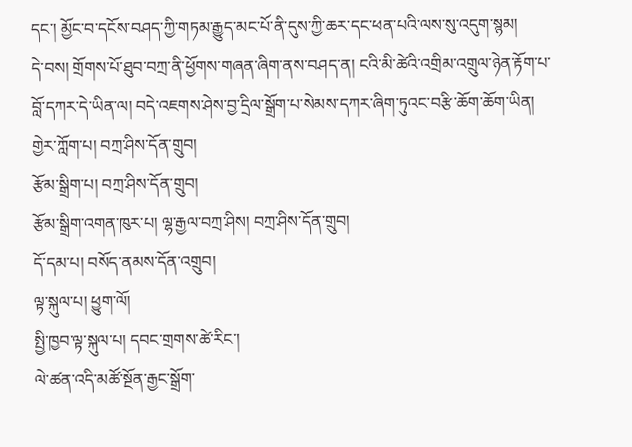དང་། མྱོང་བ་དངོས་བཤད་ཀྱི་གཏམ་རྒྱུད་མང་པོ་ནི་དུས་ཀྱི་ཆར་དང་ཕན་པའི་ལས་སུ་འདུག་སྙམ།
དེ་བས། གྲོགས་པོ་ཐུབ་བཀྲ་ནི་ཕྱོགས་གཞན་ཞིག་ནས་བཤད་ན། ངའི་མི་ཚེའི་འགྲིམ་འགྲུལ་ཉེན་རྟོག་པ་བློ་དཀར་དེ་ཡིན་ལ། བདེ་འཇགས་ཤེས་བྱ་དྲིལ་སྒྲོག་པ་སེམས་དཀར་ཞིག་ཏུའང་བརྩི་ཆོག་ཆོག་ཡིན།
གྱེར་ཀློག་པ། བཀྲ་ཤིས་དོན་གྲུབ།
རྩོམ་སྒྲིག་པ། བཀྲ་ཤིས་དོན་གྲུབ།
རྩོམ་སྒྲིག་འགན་ཁུར་པ། ལྷ་རྒྱལ་བཀྲ་ཤིས། བཀྲ་ཤིས་དོན་གྲུབ།
དོ་དམ་པ། བསོད་ནམས་དོན་འགྲུབ།
ལྟ་སྐུལ་པ། ཕྱུག་ལོ།
སྤྱི་ཁྱབ་ལྟ་སྐུལ་པ། དབང་གྲགས་ཚེ་རིང་།
ལེ་ཚན་འདི་མཚོ་སྔོན་རྒྱང་སྒྲོག་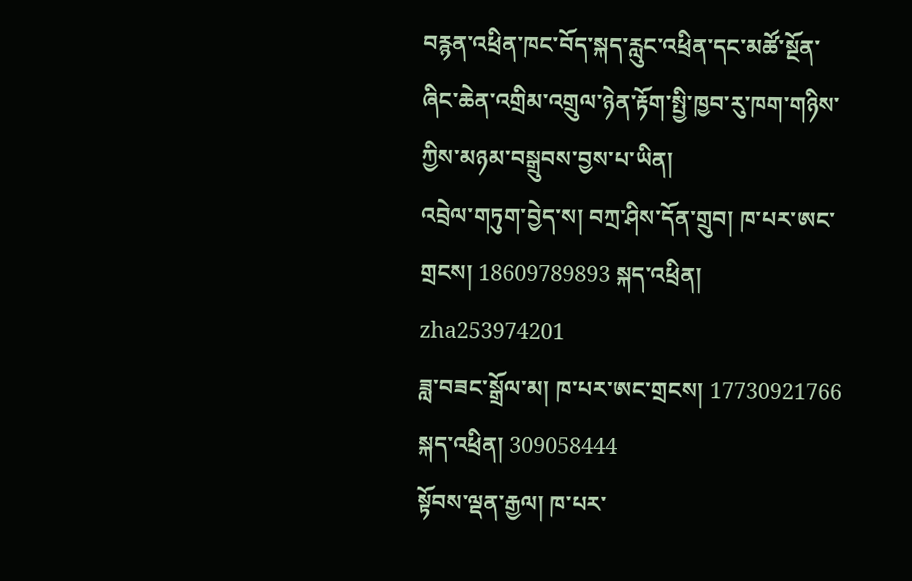བརྙན་འཕྲིན་ཁང་བོད་སྐད་རླུང་འཕྲིན་དང་མཚོ་སྔོན་ཞིང་ཆེན་འགྲིམ་འགྲུལ་ཉེན་རྟོག་སྤྱི་ཁྱབ་རུ་ཁག་གཉིས་ཀྱིས་མཉམ་བསྒྲུབས་བྱས་པ་ཡིན།
འབྲེལ་གཏུག་བྱེད་ས། བཀྲ་ཤིས་དོན་གྲུབ། ཁ་པར་ཨང་གྲངས། 18609789893 སྐད་འཕྲིན། zha253974201
ཟླ་བཟང་སྒྲོལ་མ། ཁ་པར་ཨང་གྲངས། 17730921766 སྐད་འཕྲིན། 309058444
སྟོབས་ལྡན་རྒྱལ། ཁ་པར་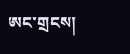ཨང་གྲངས།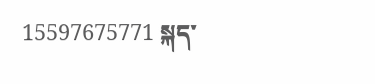15597675771 སྐད་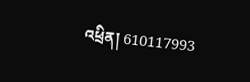འཕྲིན། 610117993